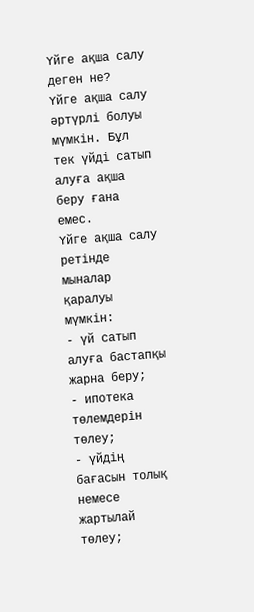Үйге ақша салу деген не?
Үйге ақша салу әртүрлі болуы мүмкін. Бұл тек үйді сатып алуға ақша беру ғана емес.
Үйге ақша салу ретінде мыналар қаралуы мүмкін:
- үй сатып алуға бастапқы жарна беру;
- ипотека төлемдерін төлеу;
- үйдің бағасын толық немесе жартылай төлеу;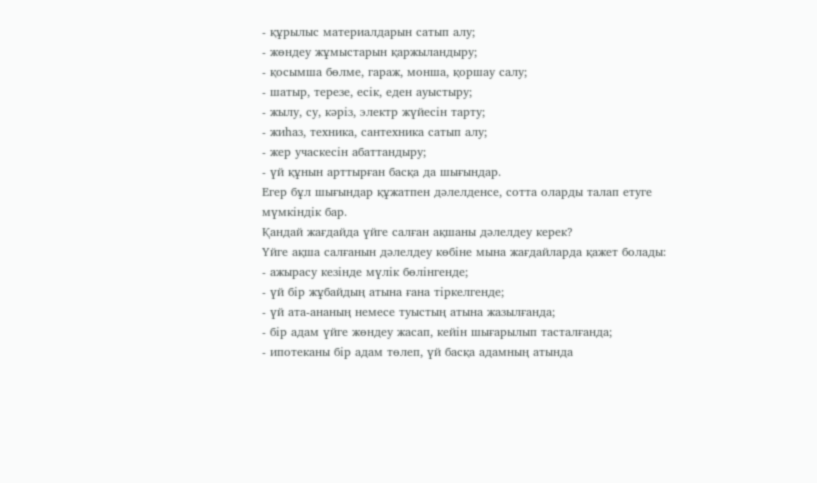- құрылыс материалдарын сатып алу;
- жөндеу жұмыстарын қаржыландыру;
- қосымша бөлме, гараж, монша, қоршау салу;
- шатыр, терезе, есік, еден ауыстыру;
- жылу, су, кәріз, электр жүйесін тарту;
- жиһаз, техника, сантехника сатып алу;
- жер учаскесін абаттандыру;
- үй құнын арттырған басқа да шығындар.
Егер бұл шығындар құжатпен дәлелденсе, сотта оларды талап етуге мүмкіндік бар.
Қандай жағдайда үйге салған ақшаны дәлелдеу керек?
Үйге ақша салғанын дәлелдеу көбіне мына жағдайларда қажет болады:
- ажырасу кезінде мүлік бөлінгенде;
- үй бір жұбайдың атына ғана тіркелгенде;
- үй ата-ананың немесе туыстың атына жазылғанда;
- бір адам үйге жөндеу жасап, кейін шығарылып тасталғанда;
- ипотеканы бір адам төлеп, үй басқа адамның атында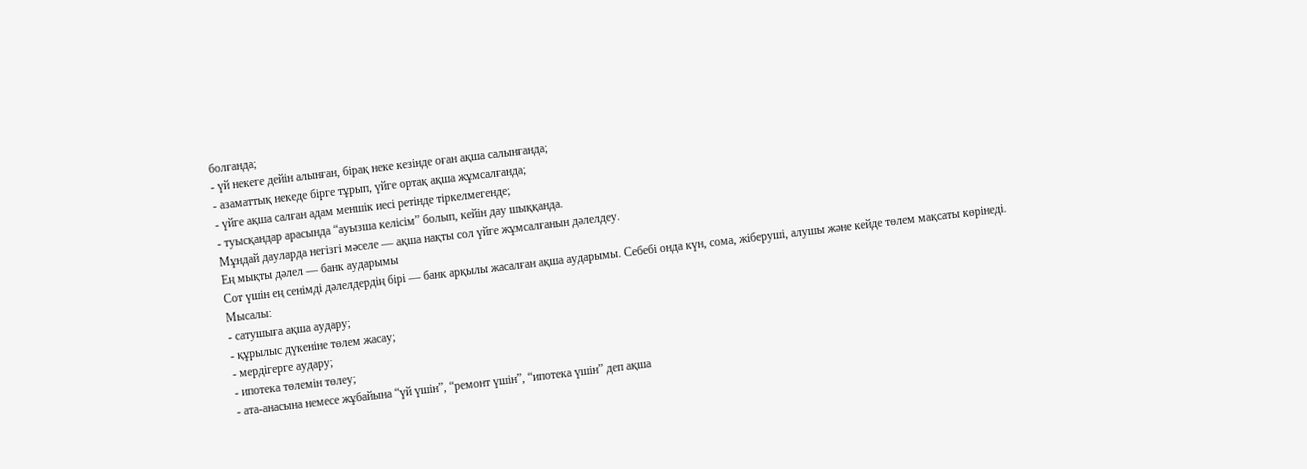болғанда;
- үй некеге дейін алынған, бірақ неке кезінде оған ақша салынғанда;
- азаматтық некеде бірге тұрып, үйге ортақ ақша жұмсалғанда;
- үйге ақша салған адам меншік иесі ретінде тіркелмегенде;
- туысқандар арасында “ауызша келісім” болып, кейін дау шыққанда.
Мұндай дауларда негізгі мәселе — ақша нақты сол үйге жұмсалғанын дәлелдеу.
Ең мықты дәлел — банк аударымы
Сот үшін ең сенімді дәлелдердің бірі — банк арқылы жасалған ақша аударымы. Себебі онда күн, сома, жіберуші, алушы және кейде төлем мақсаты көрінеді.
Мысалы:
- сатушыға ақша аудару;
- құрылыс дүкеніне төлем жасау;
- мердігерге аудару;
- ипотека төлемін төлеу;
- ата-анасына немесе жұбайына “үй үшін”, “ремонт үшін”, “ипотека үшін” деп ақша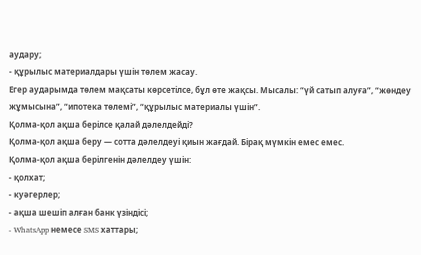аудару;
- құрылыс материалдары үшін төлем жасау.
Егер аударымда төлем мақсаты көрсетілсе, бұл өте жақсы. Мысалы: “үй сатып алуға”, “жөндеу жұмысына”, “ипотека төлемі”, “құрылыс материалы үшін”.
Қолма-қол ақша берілсе қалай дәлелдейді?
Қолма-қол ақша беру — сотта дәлелдеуі қиын жағдай. Бірақ мүмкін емес емес.
Қолма-қол ақша берілгенін дәлелдеу үшін:
- қолхат;
- куәгерлер;
- ақша шешіп алған банк үзіндісі;
- WhatsApp немесе SMS хаттары;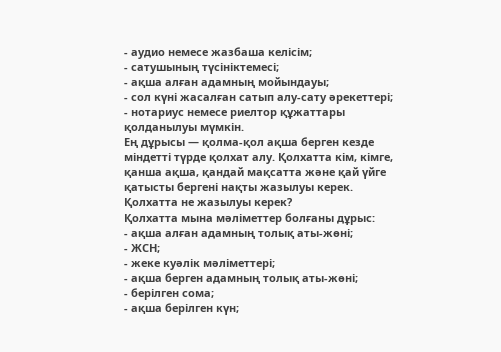- аудио немесе жазбаша келісім;
- сатушының түсініктемесі;
- ақша алған адамның мойындауы;
- сол күні жасалған сатып алу-сату әрекеттері;
- нотариус немесе риелтор құжаттары қолданылуы мүмкін.
Ең дұрысы — қолма-қол ақша берген кезде міндетті түрде қолхат алу. Қолхатта кім, кімге, қанша ақша, қандай мақсатта және қай үйге қатысты бергені нақты жазылуы керек.
Қолхатта не жазылуы керек?
Қолхатта мына мәліметтер болғаны дұрыс:
- ақша алған адамның толық аты-жөні;
- ЖСН;
- жеке куәлік мәліметтері;
- ақша берген адамның толық аты-жөні;
- берілген сома;
- ақша берілген күн;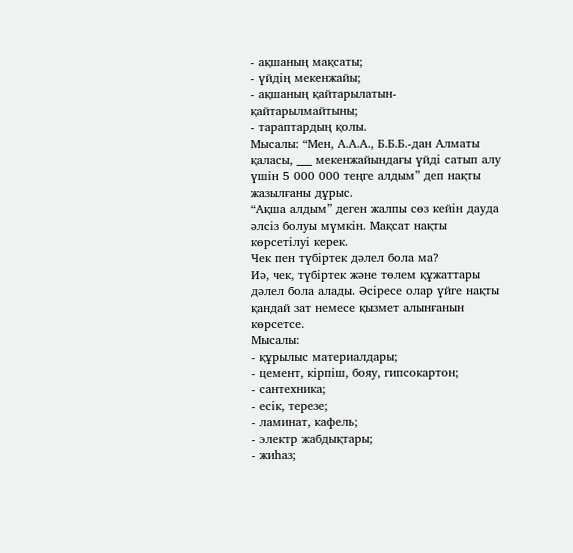- ақшаның мақсаты;
- үйдің мекенжайы;
- ақшаның қайтарылатын-қайтарылмайтыны;
- тараптардың қолы.
Мысалы: “Мен, А.А.А., Б.Б.Б.-дан Алматы қаласы, ___ мекенжайындағы үйді сатып алу үшін 5 000 000 теңге алдым” деп нақты жазылғаны дұрыс.
“Ақша алдым” деген жалпы сөз кейін дауда әлсіз болуы мүмкін. Мақсат нақты көрсетілуі керек.
Чек пен түбіртек дәлел бола ма?
Иә, чек, түбіртек және төлем құжаттары дәлел бола алады. Әсіресе олар үйге нақты қандай зат немесе қызмет алынғанын көрсетсе.
Мысалы:
- құрылыс материалдары;
- цемент, кірпіш, бояу, гипсокартон;
- сантехника;
- есік, терезе;
- ламинат, кафель;
- электр жабдықтары;
- жиһаз;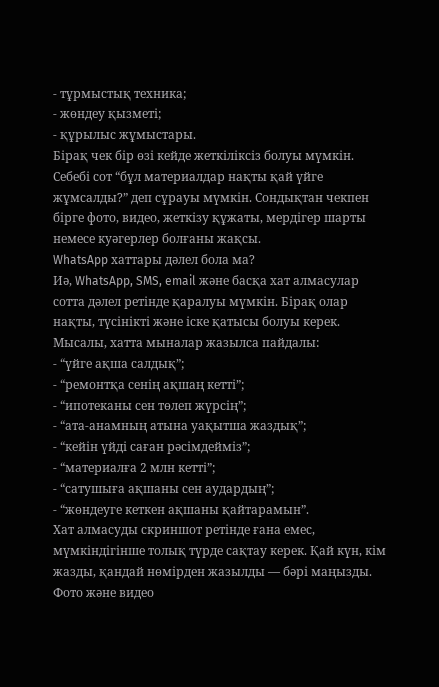- тұрмыстық техника;
- жөндеу қызметі;
- құрылыс жұмыстары.
Бірақ чек бір өзі кейде жеткіліксіз болуы мүмкін. Себебі сот “бұл материалдар нақты қай үйге жұмсалды?” деп сұрауы мүмкін. Сондықтан чекпен бірге фото, видео, жеткізу құжаты, мердігер шарты немесе куәгерлер болғаны жақсы.
WhatsApp хаттары дәлел бола ма?
Иә, WhatsApp, SMS, email және басқа хат алмасулар сотта дәлел ретінде қаралуы мүмкін. Бірақ олар нақты, түсінікті және іске қатысы болуы керек.
Мысалы, хатта мыналар жазылса пайдалы:
- “үйге ақша салдық”;
- “ремонтқа сенің ақшаң кетті”;
- “ипотеканы сен төлеп жүрсің”;
- “ата-анамның атына уақытша жаздық”;
- “кейін үйді саған рәсімдейміз”;
- “материалға 2 млн кетті”;
- “сатушыға ақшаны сен аудардың”;
- “жөндеуге кеткен ақшаны қайтарамын”.
Хат алмасуды скриншот ретінде ғана емес, мүмкіндігінше толық түрде сақтау керек. Қай күн, кім жазды, қандай нөмірден жазылды — бәрі маңызды.
Фото және видео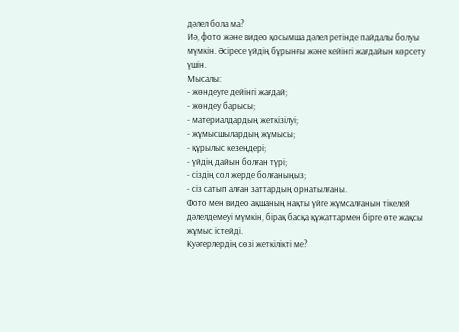дәлел бола ма?
Иә, фото және видео қосымша дәлел ретінде пайдалы болуы мүмкін. Әсіресе үйдің бұрынғы және кейінгі жағдайын көрсету үшін.
Мысалы:
- жөндеуге дейінгі жағдай;
- жөндеу барысы;
- материалдардың жеткізілуі;
- жұмысшылардың жұмысы;
- құрылыс кезеңдері;
- үйдің дайын болған түрі;
- сіздің сол жерде болғаныңыз;
- сіз сатып алған заттардың орнатылғаны.
Фото мен видео ақшаның нақты үйге жұмсалғанын тікелей дәлелдемеуі мүмкін, бірақ басқа құжаттармен бірге өте жақсы жұмыс істейді.
Куәгерлердің сөзі жеткілікті ме?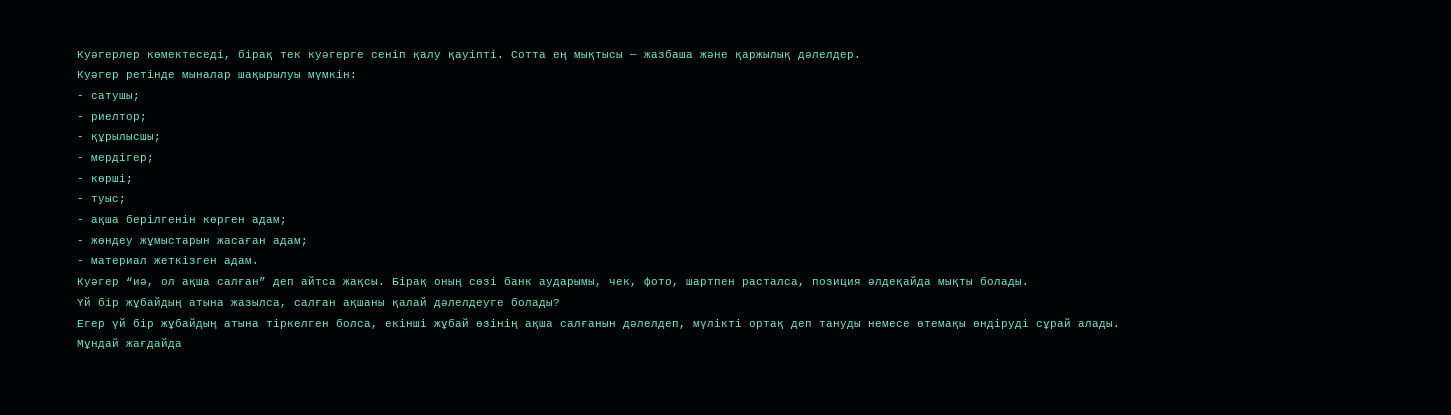Куәгерлер көмектеседі, бірақ тек куәгерге сеніп қалу қауіпті. Сотта ең мықтысы — жазбаша және қаржылық дәлелдер.
Куәгер ретінде мыналар шақырылуы мүмкін:
- сатушы;
- риелтор;
- құрылысшы;
- мердігер;
- көрші;
- туыс;
- ақша берілгенін көрген адам;
- жөндеу жұмыстарын жасаған адам;
- материал жеткізген адам.
Куәгер “иә, ол ақша салған” деп айтса жақсы. Бірақ оның сөзі банк аударымы, чек, фото, шартпен расталса, позиция әлдеқайда мықты болады.
Үй бір жұбайдың атына жазылса, салған ақшаны қалай дәлелдеуге болады?
Егер үй бір жұбайдың атына тіркелген болса, екінші жұбай өзінің ақша салғанын дәлелдеп, мүлікті ортақ деп тануды немесе өтемақы өндіруді сұрай алады.
Мұндай жағдайда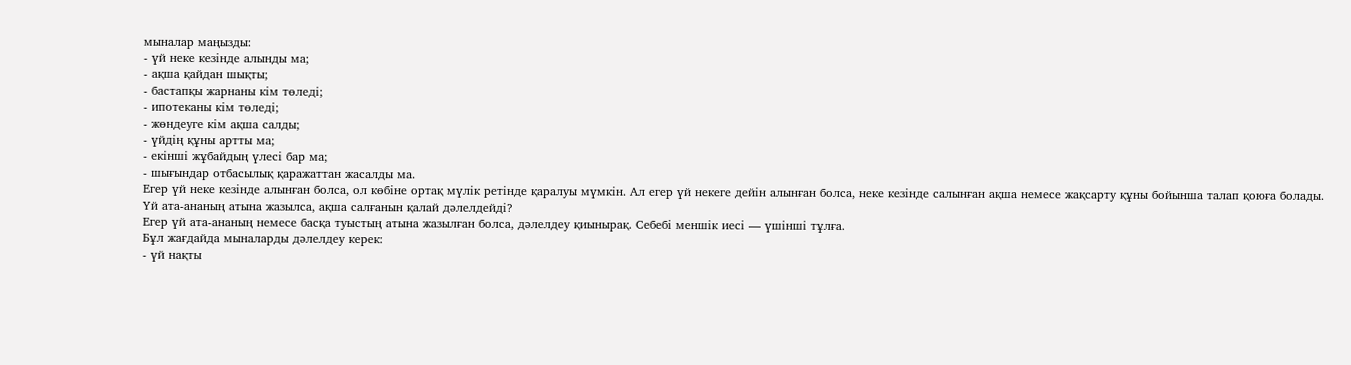мыналар маңызды:
- үй неке кезінде алынды ма;
- ақша қайдан шықты;
- бастапқы жарнаны кім төледі;
- ипотеканы кім төледі;
- жөндеуге кім ақша салды;
- үйдің құны артты ма;
- екінші жұбайдың үлесі бар ма;
- шығындар отбасылық қаражаттан жасалды ма.
Егер үй неке кезінде алынған болса, ол көбіне ортақ мүлік ретінде қаралуы мүмкін. Ал егер үй некеге дейін алынған болса, неке кезінде салынған ақша немесе жақсарту құны бойынша талап қоюға болады.
Үй ата-ананың атына жазылса, ақша салғанын қалай дәлелдейді?
Егер үй ата-ананың немесе басқа туыстың атына жазылған болса, дәлелдеу қиынырақ. Себебі меншік иесі — үшінші тұлға.
Бұл жағдайда мыналарды дәлелдеу керек:
- үй нақты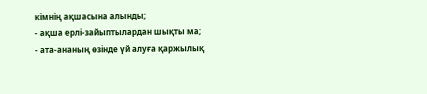кімнің ақшасына алынды;
- ақша ерлі-зайыптылардан шықты ма;
- ата-ананың өзінде үй алуға қаржылық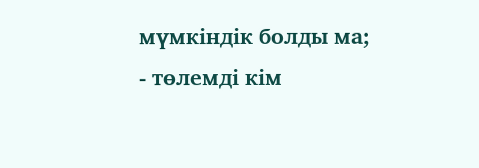мүмкіндік болды ма;
- төлемді кім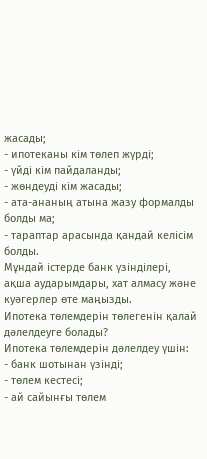жасады;
- ипотеканы кім төлеп жүрді;
- үйді кім пайдаланды;
- жөндеуді кім жасады;
- ата-ананың атына жазу формалды болды ма;
- тараптар арасында қандай келісім болды.
Мұндай істерде банк үзінділері, ақша аударымдары, хат алмасу және куәгерлер өте маңызды.
Ипотека төлемдерін төлегенін қалай дәлелдеуге болады?
Ипотека төлемдерін дәлелдеу үшін:
- банк шотынан үзінді;
- төлем кестесі;
- ай сайынғы төлем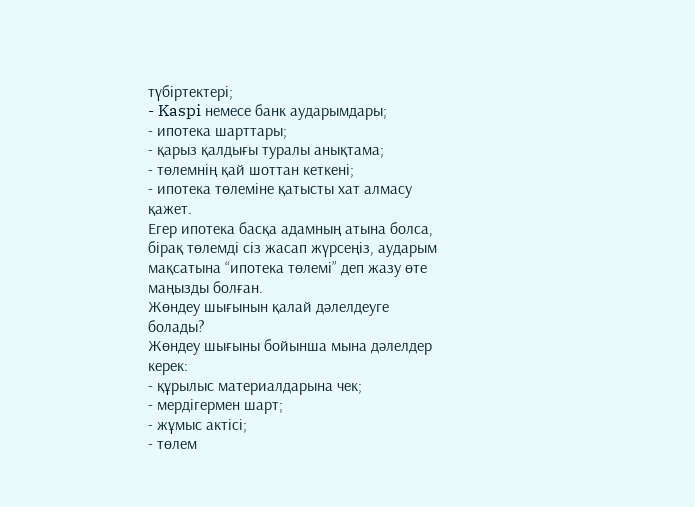түбіртектері;
- Kaspi немесе банк аударымдары;
- ипотека шарттары;
- қарыз қалдығы туралы анықтама;
- төлемнің қай шоттан кеткені;
- ипотека төлеміне қатысты хат алмасу қажет.
Егер ипотека басқа адамның атына болса, бірақ төлемді сіз жасап жүрсеңіз, аударым мақсатына “ипотека төлемі” деп жазу өте маңызды болған.
Жөндеу шығынын қалай дәлелдеуге болады?
Жөндеу шығыны бойынша мына дәлелдер керек:
- құрылыс материалдарына чек;
- мердігермен шарт;
- жұмыс актісі;
- төлем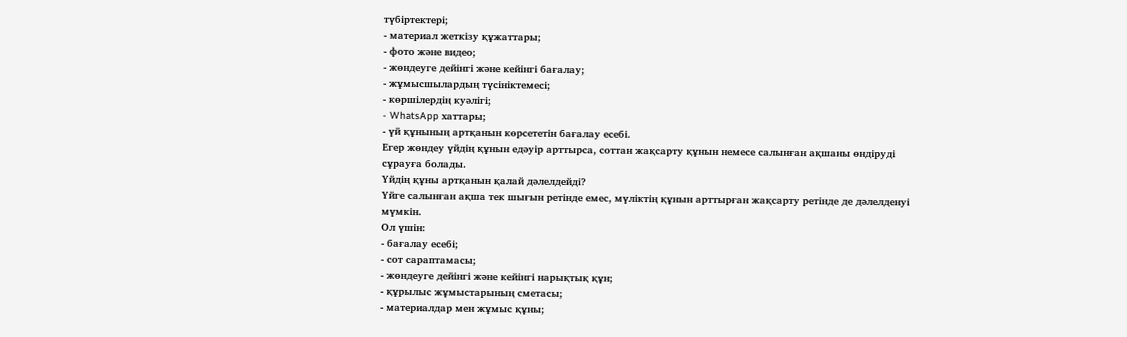түбіртектері;
- материал жеткізу құжаттары;
- фото және видео;
- жөндеуге дейінгі және кейінгі бағалау;
- жұмысшылардың түсініктемесі;
- көршілердің куәлігі;
- WhatsApp хаттары;
- үй құнының артқанын көрсететін бағалау есебі.
Егер жөндеу үйдің құнын едәуір арттырса, соттан жақсарту құнын немесе салынған ақшаны өндіруді сұрауға болады.
Үйдің құны артқанын қалай дәлелдейді?
Үйге салынған ақша тек шығын ретінде емес, мүліктің құнын арттырған жақсарту ретінде де дәлелденуі мүмкін.
Ол үшін:
- бағалау есебі;
- сот сараптамасы;
- жөндеуге дейінгі және кейінгі нарықтық құн;
- құрылыс жұмыстарының сметасы;
- материалдар мен жұмыс құны;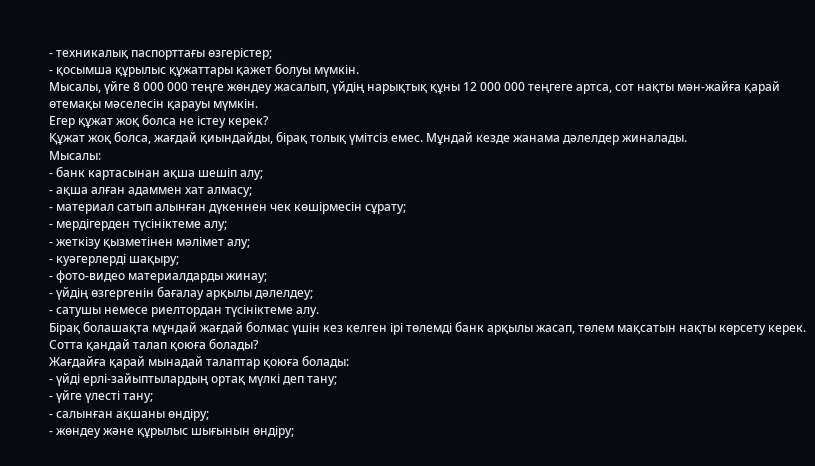- техникалық паспорттағы өзгерістер;
- қосымша құрылыс құжаттары қажет болуы мүмкін.
Мысалы, үйге 8 000 000 теңге жөндеу жасалып, үйдің нарықтық құны 12 000 000 теңгеге артса, сот нақты мән-жайға қарай өтемақы мәселесін қарауы мүмкін.
Егер құжат жоқ болса не істеу керек?
Құжат жоқ болса, жағдай қиындайды, бірақ толық үмітсіз емес. Мұндай кезде жанама дәлелдер жиналады.
Мысалы:
- банк картасынан ақша шешіп алу;
- ақша алған адаммен хат алмасу;
- материал сатып алынған дүкеннен чек көшірмесін сұрату;
- мердігерден түсініктеме алу;
- жеткізу қызметінен мәлімет алу;
- куәгерлерді шақыру;
- фото-видео материалдарды жинау;
- үйдің өзгергенін бағалау арқылы дәлелдеу;
- сатушы немесе риелтордан түсініктеме алу.
Бірақ болашақта мұндай жағдай болмас үшін кез келген ірі төлемді банк арқылы жасап, төлем мақсатын нақты көрсету керек.
Сотта қандай талап қоюға болады?
Жағдайға қарай мынадай талаптар қоюға болады:
- үйді ерлі-зайыптылардың ортақ мүлкі деп тану;
- үйге үлесті тану;
- салынған ақшаны өндіру;
- жөндеу және құрылыс шығынын өндіру;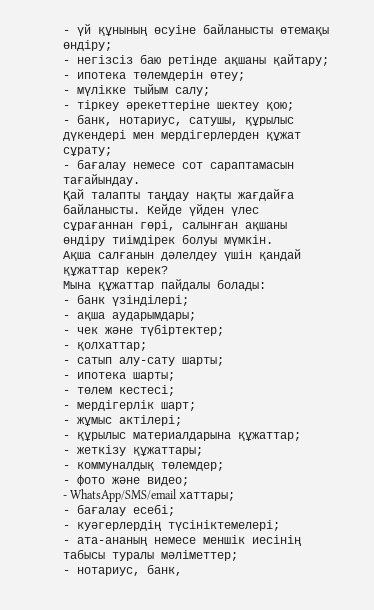- үй құнының өсуіне байланысты өтемақы өндіру;
- негізсіз баю ретінде ақшаны қайтару;
- ипотека төлемдерін өтеу;
- мүлікке тыйым салу;
- тіркеу әрекеттеріне шектеу қою;
- банк, нотариус, сатушы, құрылыс дүкендері мен мердігерлерден құжат сұрату;
- бағалау немесе сот сараптамасын тағайындау.
Қай талапты таңдау нақты жағдайға байланысты. Кейде үйден үлес сұрағаннан гөрі, салынған ақшаны өндіру тиімдірек болуы мүмкін.
Ақша салғанын дәлелдеу үшін қандай құжаттар керек?
Мына құжаттар пайдалы болады:
- банк үзінділері;
- ақша аударымдары;
- чек және түбіртектер;
- қолхаттар;
- сатып алу-сату шарты;
- ипотека шарты;
- төлем кестесі;
- мердігерлік шарт;
- жұмыс актілері;
- құрылыс материалдарына құжаттар;
- жеткізу құжаттары;
- коммуналдық төлемдер;
- фото және видео;
- WhatsApp/SMS/email хаттары;
- бағалау есебі;
- куәгерлердің түсініктемелері;
- ата-ананың немесе меншік иесінің табысы туралы мәліметтер;
- нотариус, банк,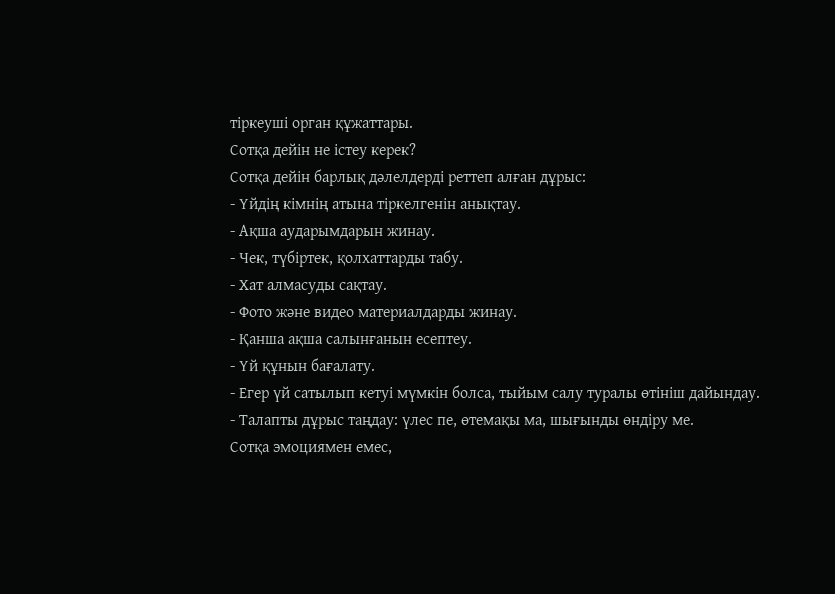тіркеуші орган құжаттары.
Сотқа дейін не істеу керек?
Сотқа дейін барлық дәлелдерді реттеп алған дұрыс:
- Үйдің кімнің атына тіркелгенін анықтау.
- Ақша аударымдарын жинау.
- Чек, түбіртек, қолхаттарды табу.
- Хат алмасуды сақтау.
- Фото және видео материалдарды жинау.
- Қанша ақша салынғанын есептеу.
- Үй құнын бағалату.
- Егер үй сатылып кетуі мүмкін болса, тыйым салу туралы өтініш дайындау.
- Талапты дұрыс таңдау: үлес пе, өтемақы ма, шығынды өндіру ме.
Сотқа эмоциямен емес,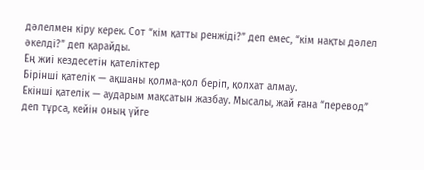дәлелмен кіру керек. Сот “кім қатты ренжіді?” деп емес, “кім нақты дәлел әкелді?” деп қарайды.
Ең жиі кездесетін қателіктер
Бірінші қателік — ақшаны қолма-қол беріп, қолхат алмау.
Екінші қателік — аударым мақсатын жазбау. Мысалы, жай ғана “перевод” деп тұрса, кейін оның үйге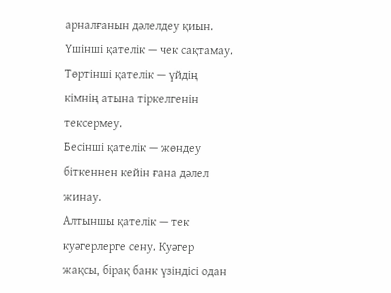арналғанын дәлелдеу қиын.
Үшінші қателік — чек сақтамау.
Төртінші қателік — үйдің кімнің атына тіркелгенін тексермеу.
Бесінші қателік — жөндеу біткеннен кейін ғана дәлел жинау.
Алтыншы қателік — тек куәгерлерге сену. Куәгер жақсы, бірақ банк үзіндісі одан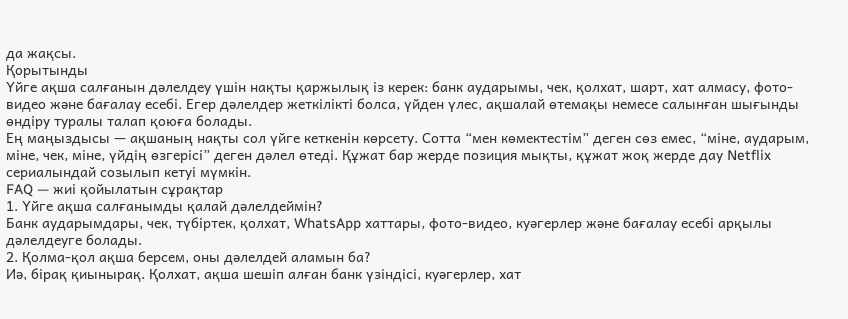да жақсы.
Қорытынды
Үйге ақша салғанын дәлелдеу үшін нақты қаржылық із керек: банк аударымы, чек, қолхат, шарт, хат алмасу, фото-видео және бағалау есебі. Егер дәлелдер жеткілікті болса, үйден үлес, ақшалай өтемақы немесе салынған шығынды өндіру туралы талап қоюға болады.
Ең маңыздысы — ақшаның нақты сол үйге кеткенін көрсету. Сотта “мен көмектестім” деген сөз емес, “міне, аударым, міне, чек, міне, үйдің өзгерісі” деген дәлел өтеді. Құжат бар жерде позиция мықты, құжат жоқ жерде дау Netflix сериалындай созылып кетуі мүмкін.
FAQ — жиі қойылатын сұрақтар
1. Үйге ақша салғанымды қалай дәлелдеймін?
Банк аударымдары, чек, түбіртек, қолхат, WhatsApp хаттары, фото-видео, куәгерлер және бағалау есебі арқылы дәлелдеуге болады.
2. Қолма-қол ақша берсем, оны дәлелдей аламын ба?
Иә, бірақ қиынырақ. Қолхат, ақша шешіп алған банк үзіндісі, куәгерлер, хат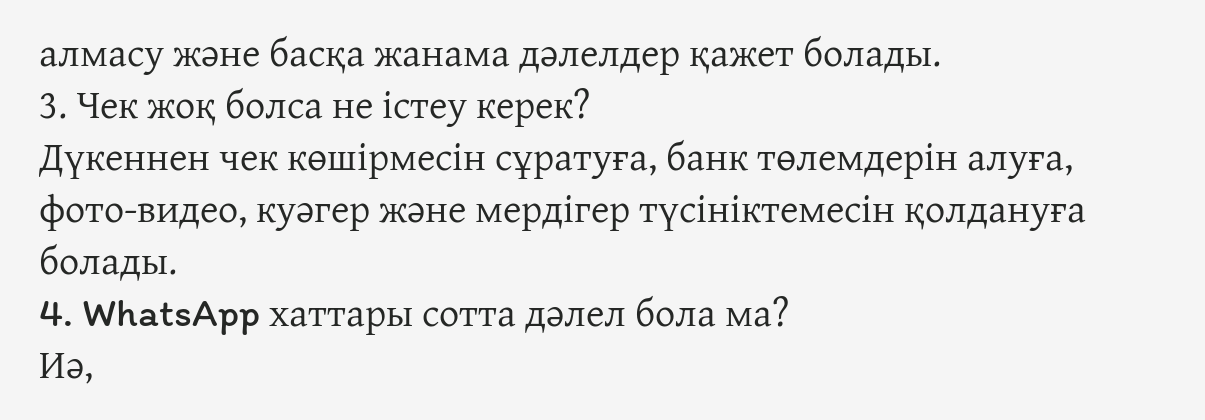алмасу және басқа жанама дәлелдер қажет болады.
3. Чек жоқ болса не істеу керек?
Дүкеннен чек көшірмесін сұратуға, банк төлемдерін алуға, фото-видео, куәгер және мердігер түсініктемесін қолдануға болады.
4. WhatsApp хаттары сотта дәлел бола ма?
Иә,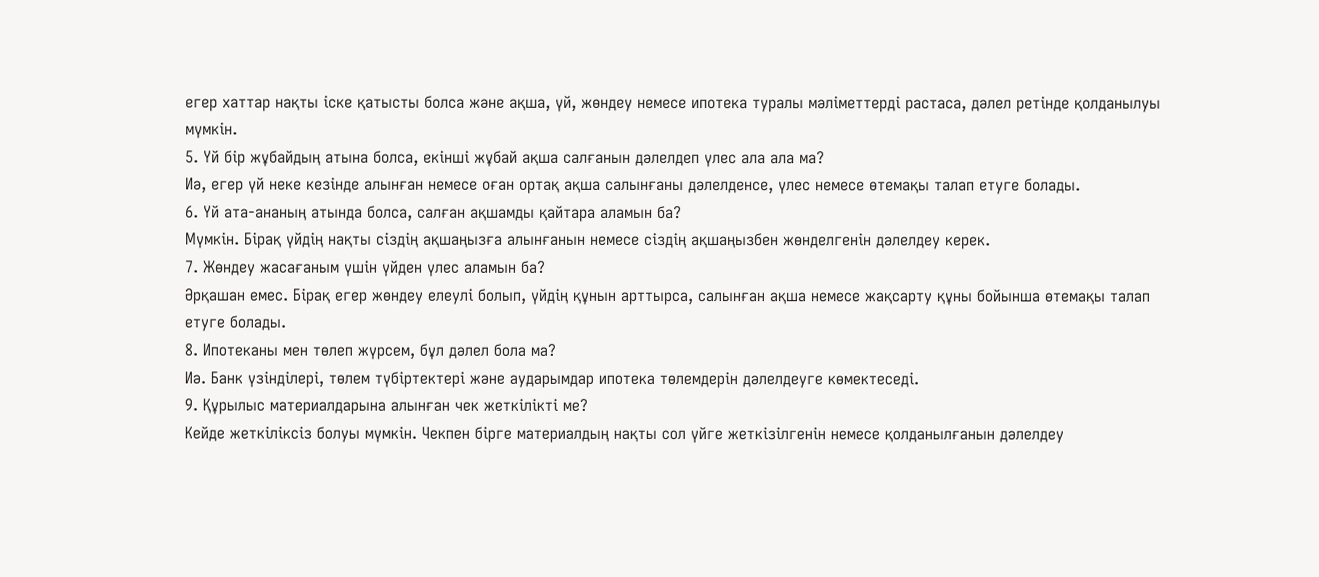егер хаттар нақты іске қатысты болса және ақша, үй, жөндеу немесе ипотека туралы мәліметтерді растаса, дәлел ретінде қолданылуы мүмкін.
5. Үй бір жұбайдың атына болса, екінші жұбай ақша салғанын дәлелдеп үлес ала ала ма?
Иә, егер үй неке кезінде алынған немесе оған ортақ ақша салынғаны дәлелденсе, үлес немесе өтемақы талап етуге болады.
6. Үй ата-ананың атында болса, салған ақшамды қайтара аламын ба?
Мүмкін. Бірақ үйдің нақты сіздің ақшаңызға алынғанын немесе сіздің ақшаңызбен жөнделгенін дәлелдеу керек.
7. Жөндеу жасағаным үшін үйден үлес аламын ба?
Әрқашан емес. Бірақ егер жөндеу елеулі болып, үйдің құнын арттырса, салынған ақша немесе жақсарту құны бойынша өтемақы талап етуге болады.
8. Ипотеканы мен төлеп жүрсем, бұл дәлел бола ма?
Иә. Банк үзінділері, төлем түбіртектері және аударымдар ипотека төлемдерін дәлелдеуге көмектеседі.
9. Құрылыс материалдарына алынған чек жеткілікті ме?
Кейде жеткіліксіз болуы мүмкін. Чекпен бірге материалдың нақты сол үйге жеткізілгенін немесе қолданылғанын дәлелдеу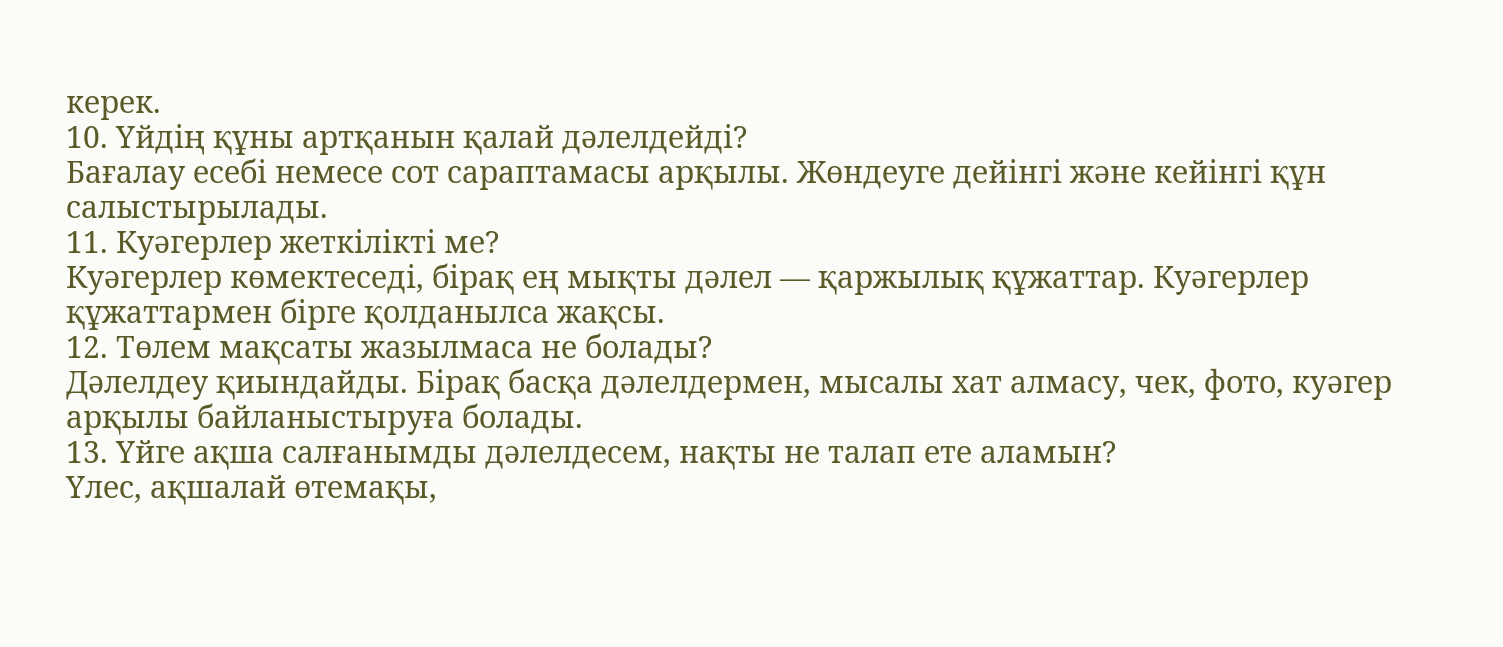керек.
10. Үйдің құны артқанын қалай дәлелдейді?
Бағалау есебі немесе сот сараптамасы арқылы. Жөндеуге дейінгі және кейінгі құн салыстырылады.
11. Куәгерлер жеткілікті ме?
Куәгерлер көмектеседі, бірақ ең мықты дәлел — қаржылық құжаттар. Куәгерлер құжаттармен бірге қолданылса жақсы.
12. Төлем мақсаты жазылмаса не болады?
Дәлелдеу қиындайды. Бірақ басқа дәлелдермен, мысалы хат алмасу, чек, фото, куәгер арқылы байланыстыруға болады.
13. Үйге ақша салғанымды дәлелдесем, нақты не талап ете аламын?
Үлес, ақшалай өтемақы,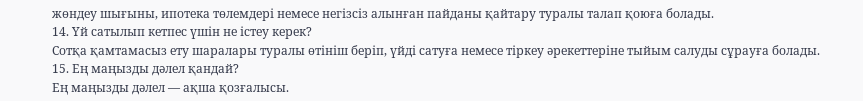жөндеу шығыны, ипотека төлемдері немесе негізсіз алынған пайданы қайтару туралы талап қоюға болады.
14. Үй сатылып кетпес үшін не істеу керек?
Сотқа қамтамасыз ету шаралары туралы өтініш беріп, үйді сатуға немесе тіркеу әрекеттеріне тыйым салуды сұрауға болады.
15. Ең маңызды дәлел қандай?
Ең маңызды дәлел — ақша қозғалысы.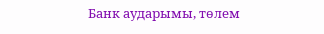Банк аударымы, төлем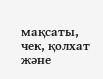мақсаты, чек, қолхат және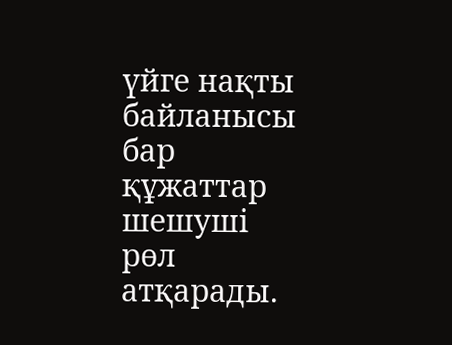үйге нақты байланысы бар құжаттар шешуші рөл атқарады.